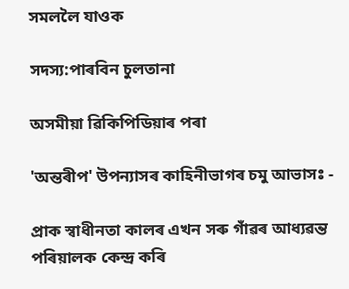সমললৈ যাওক

সদস্য:পাৰবিন চুলতানা

অসমীয়া ৱিকিপিডিয়াৰ পৰা

'অন্তৰীপ' উপন্যাসৰ কাহিনীভাগৰ চমু আভাসঃ -

প্রাক স্বাধীনতা কালৰ এখন সৰু গাঁৱৰ আধ্যৱন্ত পৰিয়ালক কেন্দ্ৰ কৰি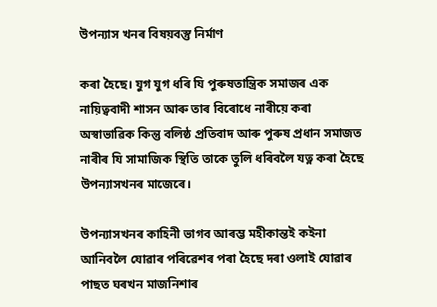উপন্যাস খনৰ বিষয়বস্তু নির্মাণ

কৰা হৈছে। যুগ যুগ ধৰি যি পুৰুষতান্ত্রিক সমাজৰ এক নায়িত্ববাদী শাসন আৰু তাৰ বিৰোধে নাৰীয়ে কৰা অস্বাভাৱিক কিন্তু বলিষ্ঠ প্রতিবাদ আৰু পুৰুষ প্রধান সমাজত নাৰীৰ যি সামাজিক স্থিতি তাকে তুলি ধৰিবলৈ যত্ন কৰা হৈছে উপন্যাসখনৰ মাজেৰে।

উপন্যাসখনৰ কাহিনী ভাগব আৰম্ভ মহীকান্তই ক‌ইনা আনিবলৈ যোৱাৰ পৰিৱেশৰ পৰা হৈছে দৰা ওলাই যোৱাৰ পাছত ঘৰখন মাজনিশাৰ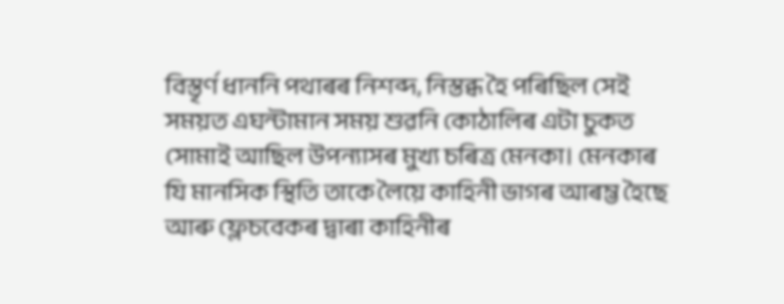বিস্তৃর্ণ ধাননি পথাৰৰ নিশব্দ, নিস্তব্ধ হৈ পৰিছিল সেই সময়ত এঘন্টামান সময় শুৱনি কোঠালিৰ এটা চুকত সোমাই আছিল উপন্যাসৰ মুখ্য চৰিত্ৰ মেনকা। মেনকাৰ যি মানসিক স্থিতি তাকে লৈয়ে কাহিনী ভাগৰ আৰম্ভ হৈছে আৰু ফ্লেচবেকৰ দ্বাৰা কাহিনীৰ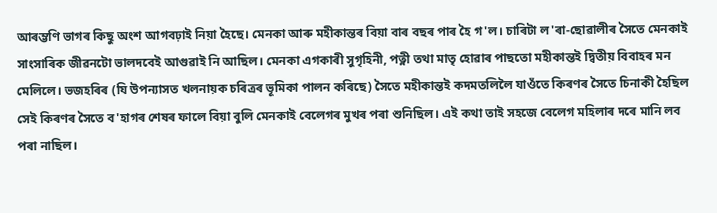আৰম্ভণি ভাগৰ কিছু অংশ আগবঢ়াই নিয়া হৈছে। মেনকা আৰু মহীকান্তৰ বিয়া বাৰ বছৰ পাৰ হৈ গ'ল। চাৰিটা ল'ৰা-ছোৱালীৰ সৈতে মেনকাই সাংসাৰিক জীৱনটো ভালদবেই আগুৱাই নি আছিল। মেনকা এগকাৰী সুগৃহিনী, পত্নী তথা মাতৃ হোৱাৰ পাছতো মহীকান্তই দ্বিতীয় বিবাহৰ মন মেলিলে। ভজহৰিৰ (যি উপন্যাসত খলনায়ক চৰিত্ৰৰ ভূমিকা পালন কৰিছে) সৈতে মহীকান্তই কদমতলিলৈ যাওঁতে কিৰণৰ সৈতে চিনাকী হৈছিল সেই কিৰণৰ সৈতে ব'হাগৰ শেষৰ ফালে বিয়া বুলি মেনকাই বেলেগৰ মুখৰ পৰা শুনিছিল। এই কথা তাই সহজে বেলেগ মহিলাৰ দৰে মানি লব পৰা নাছিল।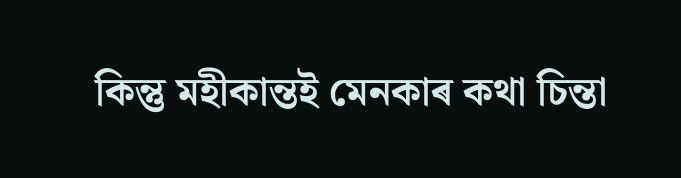কিন্তু মহীকান্তই মেনকাৰ কথা চিন্তা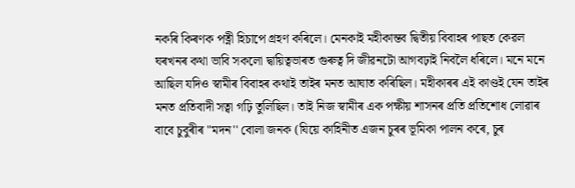নকৰি কিৰণক পত্নী হিচাপে গ্রহণ কৰিলে। মেনকাই মহীকান্তব দ্বিতীয় বিবাহৰ পাছত কেৱল ঘৰখনৰ কথা ভাবি সকলো দ্বায়িত্বভাৰত গুৰুত্ব দি জীৱনটো আগবঢ়াই নিবলৈ ধৰিলে। মনে মনে আছিল যদিও স্বামীৰ বিবাহৰ কথাই তাইৰ মনত আঘাত কৰিছিল। মহীকাৰৰ এই কাণ্ডই যেন তাইৰ মনত প্রতিবাদী সত্বা গঢ়ি তুলিছিল। তাই নিজ স্বামীৰ এক পক্ষীয় শাসনৰ প্রতি প্রতিশোধ লোৱাৰ বাবে চুবুৰীৰ "মদন'' বোলা জনক (যিয়ে কাহিনীত এজন চুৰৰ ভূমিকা পালন কৰে, চুৰ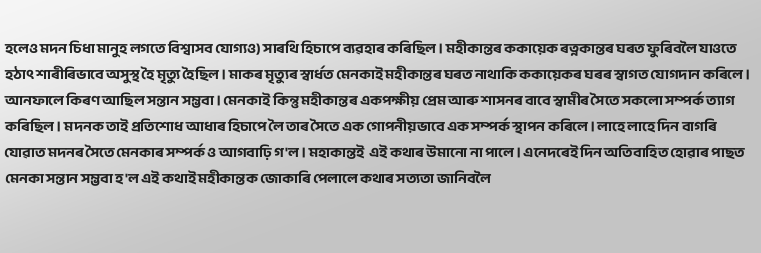হলেও মদন চিধা মানুহ লগতে বিশ্বাসব যোগ্যও) সাৰথি হিচাপে ব্যৱহাৰ কৰিছিল। মহীকান্তৰ ককায়েক ৰত্নকান্তৰ ঘৰত ফুৰিবলৈ যাওতে হঠাৎ শাৰীৰিভাবে অসুস্থ হৈ মৃত্যু হৈছিল। মাকৰ মৃত্যুৰ স্বাৰ্ধত মেনকাই মহীকান্তৰ ঘৰত নাথাকি ককায়েকৰ ঘৰৰ স্বাগত যোগদান কৰিলে। আনফালে কিৰণ আছিল সন্তান সম্ভবা। মেনকাই কিন্তু মহীকান্তৰ একপক্ষীয় প্রেম আৰু শাসনৰ বাবে স্বামীৰ সৈতে সকলো সম্পর্ক ত্যাগ কৰিছিল। মদনক তাই প্রতিশোধ আধাৰ হিচাপে লৈ তাৰ সৈতে এক গোপনীয়ভাবে এক সম্পর্ক স্থাপন কৰিলে। লাহে লাহে দিন বাগৰি যোৱাত মদনৰ সৈতে মেনকাৰ সম্পৰ্ক ও আগবাঢ়ি গ'ল। মহাকান্ত‌ই  এই কথাৰ উমানো না পালে। এনেদৰেই দিন অতিবাহিত হোৱাৰ পাছত মেনকা সন্তান সম্ভবা হ'ল এই কথাই মহীকান্তক জোকাৰি পেলালে কথাৰ সত্যতা জানিবলৈ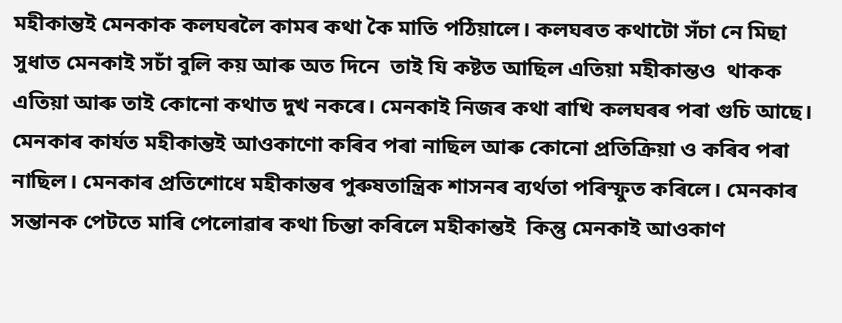মহীকান্ত‌ই মেনকাক কলঘৰলৈ কামৰ কথা কৈ মাতি পঠিয়ালে। কলঘৰত কথাটো সঁচা নে মিছা সুধাত মেনকাই সচাঁ বুলি কয় আৰু অত দিনে  তাই যি কষ্টত আছিল এতিয়া মহীকান্তও  থাকক এতিয়া আৰু তাই কোনো কথাত দুখ নকৰে। মেনকাই নিজৰ কথা ৰাখি কলঘৰৰ পৰা গুচি আছে। মেনকাৰ কাৰ্যত মহীকান্তই আওকাণো কৰিব পৰা নাছিল আৰু কোনো প্রতিক্রিয়া ও কৰিব পৰা নাছিল। মেনকাৰ প্রতিশোধে মহীকান্তৰ পুৰুষতান্ত্রিক শাসনৰ ব্যৰ্থতা পৰিস্ফুত কৰিলে। মেনকাৰ সন্তানক পেটতে মাৰি পেলোৱাৰ কথা চিন্তা কৰিলে মহীকান্ত‌ই  কিন্তু মেনকাই আওকাণ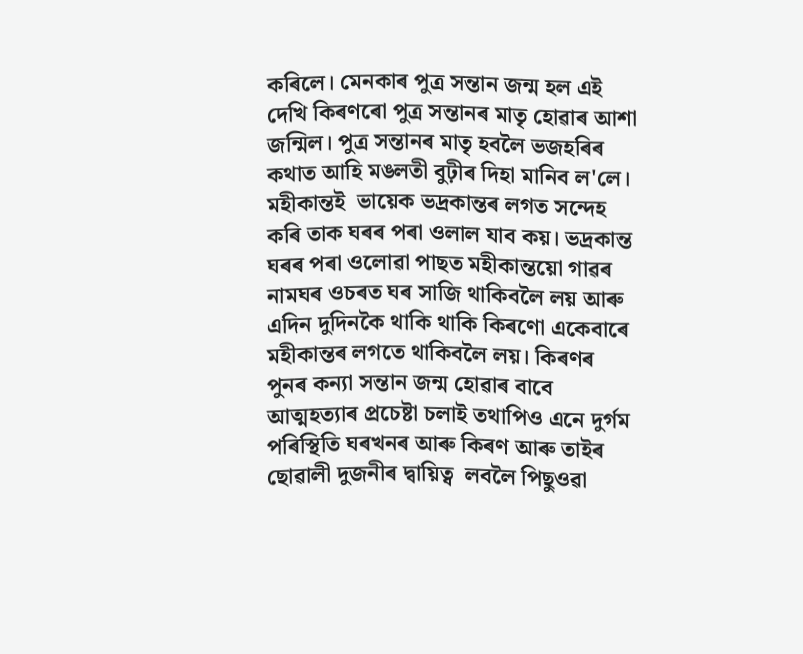কৰিলে। মেনকাৰ পুত্র সন্তান জন্ম হল এই দেখি কিৰণৰো পুত্র সন্তানৰ মাতৃ হোৱাৰ আশা জন্মিল। পুত্র সন্তানৰ মাতৃ হবলৈ ভজহৰিৰ কথাত আহি ম‌ঙলতী বুঢ়ীৰ দিহা মানিব ল'লে। মহীকান্ত‌ই  ভায়েক ভদ্রকান্তৰ লগত সন্দেহ কৰি তাক ঘৰৰ পৰা ওলাল যাব কয়। ভদ্রকান্ত ঘৰৰ পৰা ওলোৱা পাছত মহীকান্তয়ো গাৱৰ নামঘৰ ওচৰত ঘৰ সাজি থাকিবলৈ লয় আৰু এদিন দুদিনকৈ থাকি থাকি কিৰণো একেবাৰে মহীকান্তৰ লগতে থাকিবলৈ লয়। কিৰণৰ পুনৰ কন্যা সন্তান জন্ম হোৱাৰ বাবে আত্মহত্যাৰ প্ৰচেষ্টা চলাই তথাপিও এনে দুৰ্গম পৰিস্থিতি ঘৰখনৰ আৰু কিৰণ আৰু তাইৰ ছোৱালী দুজনীৰ দ্বায়িত্ব  লবলৈ পিছুওৱা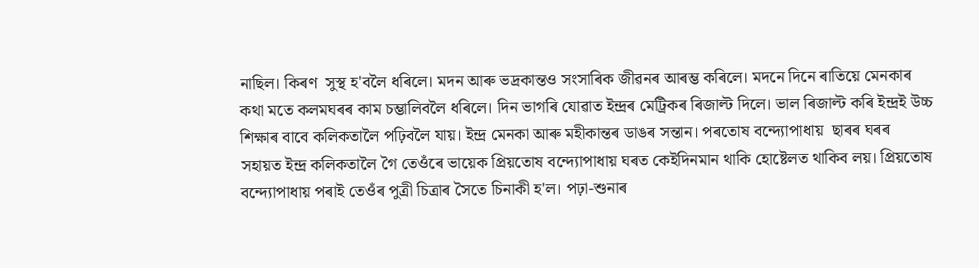নাছিল। কিৰণ  সুস্থ হ'বলৈ ধৰিলে। মদন আৰু ভদ্ৰকান্ত‌ও সংসাৰিক জীৱনৰ আৰম্ভ কৰিলে। মদনে দিনে ৰাতিয়ে মেনকাৰ কথা মতে কলমঘৰৰ কাম চম্ভালিবলৈ ধৰিলে। দিন ভাগৰি যোৱাত ইন্দ্ৰৰ মেট্ৰিকৰ ৰিজাল্ট দিলে। ভাল ৰিজাল্ট কৰি ইন্দ্ৰই উচ্চ শিক্ষাৰ বাবে কলিকতালৈ পঢ়িবলৈ যায়। ইন্দ্ৰ মেনকা আৰু মহীকান্তৰ ডাঙৰ সন্তান। পৰতোষ বন্দ্যোপাধায়  ছাৰৰ ঘৰৰ সহায়ত ইন্দ্ৰ কলিকতালৈ গৈ তেওঁৰে ভায়েক প্রিয়তোষ বন্দ্যোপাধায় ঘৰত কেইদিনমান থাকি হোষ্টেলত থাকিব লয়। প্রিয়তোষ বন্দ্যোপাধায় পৰাই তেওঁৰ পুত্ৰী চিত্ৰাৰ সৈতে চিনাকী হ'ল। পঢ়া-শুনাৰ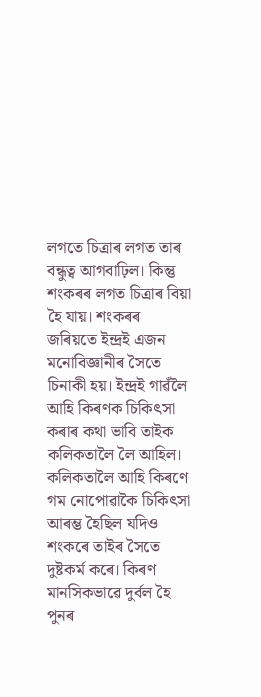লগতে চিত্ৰাৰ লগত তাৰ বন্ধুত্ব আগবাঢ়িল। কিন্তু শংকৰৰ লগত চিত্ৰাৰ বিয়া হৈ যায়। শংকৰৰ জৰিয়তে ইন্দ্ৰই এজন মনোবিজ্ঞানীৰ সৈতে চিনাকী হয়। ইন্দ্ৰই গাৱঁলৈ আহি কিৰণক চিকিৎসা কৰাৰ কথা ভাবি তাইক কলিকতালৈ লৈ আহিল। কলিকতালৈ আহি কিৰণে গম নোপোৱাকৈ চিকিৎসা আৰম্ভ হৈছিল যদিও শংকৰে তাইৰ সৈতে দুষ্টকৰ্ম কৰে। কিৰণ মানসিকভাৱে দুৰ্বল হৈ পুনৰ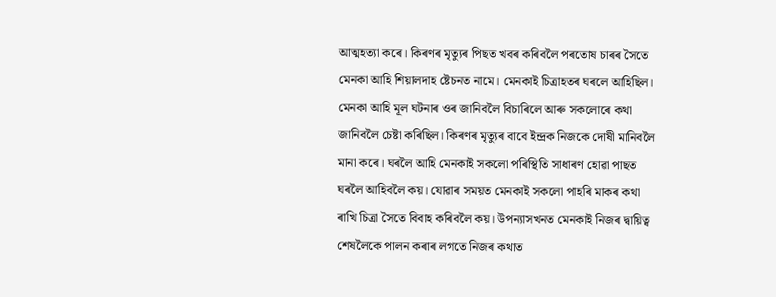আত্মহত্যা কৰে। কিৰণৰ মৃত্যুৰ পিছত খবৰ কৰিবলৈ পৰতোষ চাৰৰ সৈতে মেনকা আহি শিয়ালদাহ ষ্টেচনত নামে। মেনকাই চিত্রাহতৰ ঘৰলে আহিছিল। মেনকা আহি মূল ঘটনাৰ ওৰ জানিবলৈ বিচাৰিলে আৰু সকলোৰে কথা জানিবলৈ চেষ্টা কৰিছিল। কিৰণৰ মৃত্যুৰ বাবে ইন্দ্ৰক নিজকে দোষী মানিবলৈ মানা কৰে। ঘৰলৈ আহি মেনকাই সকলো পৰিস্থিতি সাধাৰণ হোৱা পাছত ঘৰলৈ আহিবলৈ কয়। যোৱাৰ সময়ত মেনকাই সকলো পাহৰি মাকৰ কথা ৰাখি চিত্রা সৈতে বিবাহ কৰিবলৈ কয়। উপন্যাসখনত মেনকাই নিজৰ দ্বায়িত্ব শেষলৈকে পালন কৰাৰ লগতে নিজৰ কথাত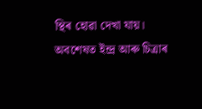স্থিৰ হোৱা দেখা যায়। অবশেষত ইন্দ্ৰ আৰু চিত্ৰাৰ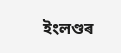ইংলণ্ডৰ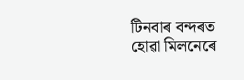টিনবাৰ বন্দৰত হোৱা মিলনেৰে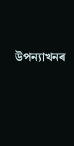উপন্যাখনৰ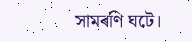সামৰণি ঘটে।